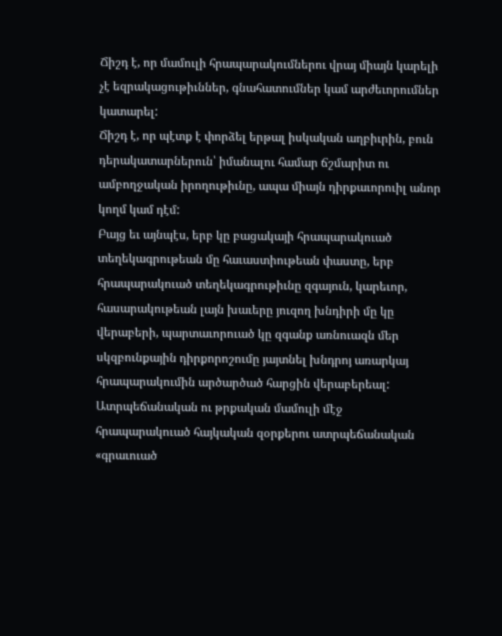Ճիշդ է, որ մամուլի հրապարակումներու վրայ միայն կարելի չէ եզրակացութիւններ, գնահատումներ կամ արժեւորումներ կատարել:
Ճիշդ է, որ պէտք է փորձել երթալ իսկական աղբիւրին, բուն դերակատարներուն՝ իմանալու համար ճշմարիտ ու ամբողջական իրողութիւնը, ապա միայն դիրքաւորուիլ անոր կողմ կամ դէմ:
Բայց եւ այնպէս, երբ կը բացակայի հրապարակուած տեղեկագրութեան մը հաւաստիութեան փաստը, երբ հրապարակուած տեղեկագրութիւնը զգայուն, կարեւոր, հասարակութեան լայն խաւերը յուզող խնդիրի մը կը վերաբերի, պարտաւորուած կը զգանք առնուազն մեր սկզբունքային դիրքորոշումը յայտնել խնդրոյ առարկայ հրապարակումին արծարծած հարցին վերաբերեալ:
Ատրպեճանական ու թրքական մամուլի մէջ հրապարակուած հայկական զօրքերու ատրպեճանական «գրաւուած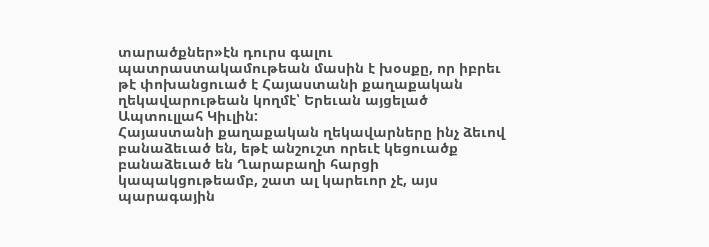տարածքներ»էն դուրս գալու պատրաստակամութեան մասին է խօսքը, որ իբրեւ թէ փոխանցուած է Հայաստանի քաղաքական ղեկավարութեան կողմէ՝ Երեւան այցելած Ապտուլլահ Կիւլին:
Հայաստանի քաղաքական ղեկավարները ինչ ձեւով բանաձեւած են, եթէ անշուշտ որեւէ կեցուածք բանաձեւած են Ղարաբաղի հարցի կապակցութեամբ, շատ ալ կարեւոր չէ, այս պարագային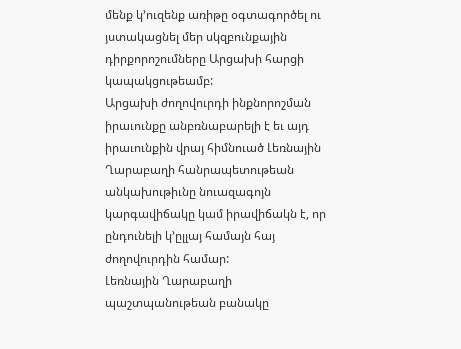մենք կ’ուզենք առիթը օգտագործել ու յստակացնել մեր սկզբունքային դիրքորոշումները Արցախի հարցի կապակցութեամբ:
Արցախի ժողովուրդի ինքնորոշման իրաւունքը անբռնաբարելի է եւ այդ իրաւունքին վրայ հիմնուած Լեռնային Ղարաբաղի հանրապետութեան անկախութիւնը նուազագոյն կարգավիճակը կամ իրավիճակն է, որ ընդունելի կ’ըլլայ համայն հայ ժողովուրդին համար:
Լեռնային Ղարաբաղի պաշտպանութեան բանակը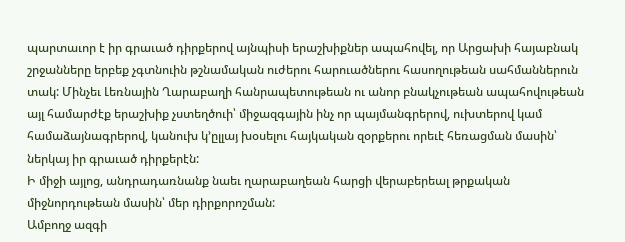պարտաւոր է իր գրաւած դիրքերով այնպիսի երաշխիքներ ապահովել, որ Արցախի հայաբնակ շրջանները երբեք չգտնուին թշնամական ուժերու հարուածներու հասողութեան սահմաններուն տակ: Մինչեւ Լեռնային Ղարաբաղի հանրապետութեան ու անոր բնակչութեան ապահովութեան այլ համարժէք երաշխիք չստեղծուի՝ միջազգային ինչ որ պայմանգրերով, ուխտերով կամ համաձայնագրերով, կանուխ կ’ըլլայ խօսելու հայկական զօրքերու որեւէ հեռացման մասին՝ ներկայ իր գրաւած դիրքերէն:
Ի միջի այլոց, անդրադառնանք նաեւ ղարաբաղեան հարցի վերաբերեալ թրքական միջնորդութեան մասին՝ մեր դիրքորոշման:
Ամբողջ ազգի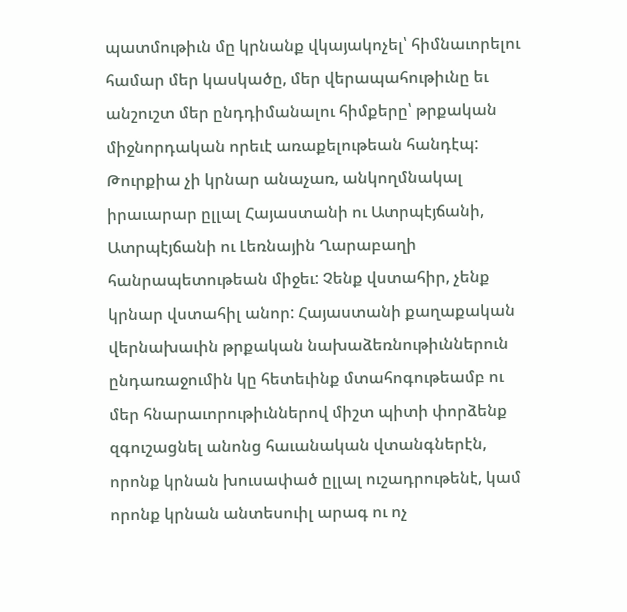պատմութիւն մը կրնանք վկայակոչել՝ հիմնաւորելու համար մեր կասկածը, մեր վերապահութիւնը եւ անշուշտ մեր ընդդիմանալու հիմքերը՝ թրքական միջնորդական որեւէ առաքելութեան հանդէպ:
Թուրքիա չի կրնար անաչառ, անկողմնակալ իրաւարար ըլլալ Հայաստանի ու Ատրպէյճանի, Ատրպէյճանի ու Լեռնային Ղարաբաղի հանրապետութեան միջեւ: Չենք վստահիր, չենք կրնար վստահիլ անոր: Հայաստանի քաղաքական վերնախաւին թրքական նախաձեռնութիւններուն ընդառաջումին կը հետեւինք մտահոգութեամբ ու մեր հնարաւորութիւններով միշտ պիտի փորձենք զգուշացնել անոնց հաւանական վտանգներէն, որոնք կրնան խուսափած ըլլալ ուշադրութենէ, կամ որոնք կրնան անտեսուիլ արագ ու ոչ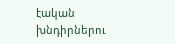էական խնդիրներու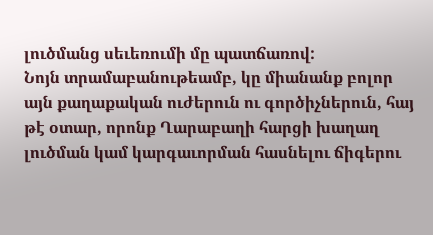լուծմանց սեւեռումի մը պատճառով:
Նոյն տրամաբանութեամբ, կը միանանք բոլոր այն քաղաքական ուժերուն ու գործիչներուն, հայ թէ օտար, որոնք Ղարաբաղի հարցի խաղաղ լուծման կամ կարգաւորման հասնելու ճիգերու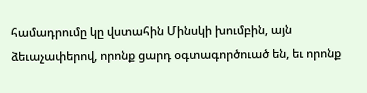համադրումը կը վստահին Մինսկի խումբին, այն ձեւաչափերով, որոնք ցարդ օգտագործուած են, եւ որոնք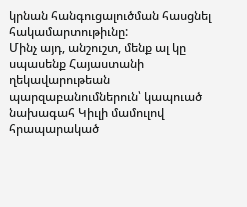կրնան հանգուցալուծման հասցնել հակամարտութիւնը:
Մինչ այդ, անշուշտ, մենք ալ կը սպասենք Հայաստանի ղեկավարութեան պարզաբանումներուն՝ կապուած նախագահ Կիւլի մամուլով հրապարակած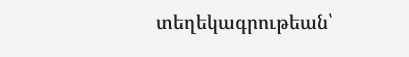տեղեկագրութեան՝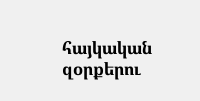հայկական զօրքերու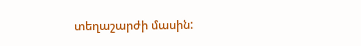տեղաշարժի մասին: